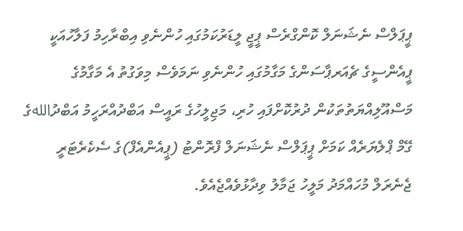ޕީޕަލްސް ނެޝަނަލް ކޮންގްރެސް ޕީޖީ ލީޑަރުކަމުގައި ހުންނެވި އިބްރާހިމު ފަލާހުއަކީ ޕީއެންސީގެ ޗެއަރޕާސަންގެ މަގާމުގައި ހުންނެވި ނަމަވެސް މިވަގުތު އެ މަގާމުގެ މަސްއޫލިއްޔަތުތަކުން ދުރުކޮށްފައި ހުރި، މަޖިލީހުގެ ރައީސް އަބްދުއްރަހީމު އަބްދުاللهގެ ގޭމް ޕްލެޔަރެއް ކަމަށް ޕީޕަލްސް ނެޝަނަލް ފްރޮންޓު (ޕީއެންއެފް)ގެ ސެކެރެޓަރީ ޖެނެރަލް މުހައްމަދު މަލީހު ޖަމާލު ވިދާޅުވެއްޖެއެވެ.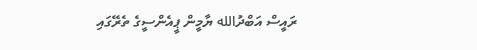ރައީސް އަބްދުالله ޔާމީން ޕީއެންސީގެ ތެރޭގައި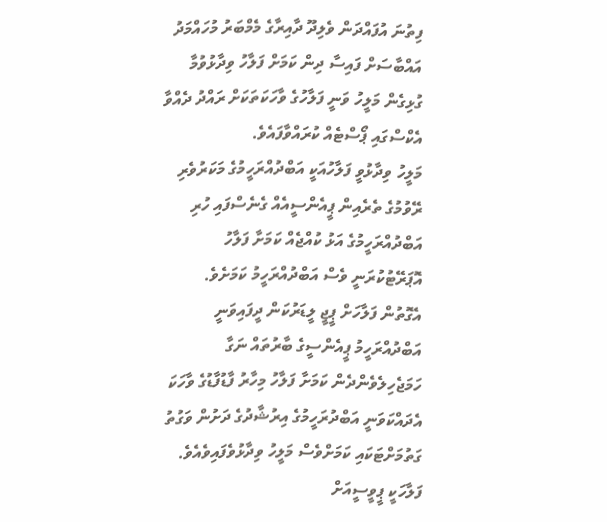ފިތުނަ އުފައްދަން ވެލިދޫ ދާއިރާގެ މެމްބަރު މުހައްމަދު އައްބާސަށް ފައިސާ ދިން ކަމަށް ފަލާހު ވިދާޅުވުމާ ގުޅިގެން މަލީހު ވަނީ ފަލާހުގެ ވާހަކަތަކަށް ރައްދު ދެއްވާ އެކްސްގައި ޕޯސްޓެއް ކުރައްވާފައެވެ.
މަލީހު ވިދާޅުވީ ފަލާހުއަކީ އަބްދުއްރަހީމުގެ މަކަރުވެރި ރޭވުމުގެ ތެރެއިން ޕީއެންސީއެއް ގެނެސްފައި ހުރި އަބްދުއްރަހީމުގެ އަޅު ކުއްޖެއް ކަމަށާ ފަލާހު އޮޕަރޭޓުކުރަނީ ވެސް އަބްދުއްރަހީމު ކަމަށެވެ.
އެގޮތުން ފަލާހަށް ޕީޖީ ލީޑަރުކަން ދީފައިވަނީ އަބްދުއްރަހީމު ޕީއެންސީގެ ބާރުތައް ނަގާ ހަމަޖެހިލެވެންދެން ކަމަށާ ފަލާހު މިހާރު ފާޑުފާޑުގެ ވާހަކަ އެދައްކަވަނީ އަބްދުރަހީމުގެ އިރުޝާދުގެ ދަށުން ވަގުތު ގަތުމަށްޓަކައި ކަމަށްވެސް މަލީހު ވިދާޅުވެފައިވެއެވެ.
ފަލާހަކީ ޕީވީސީއަށް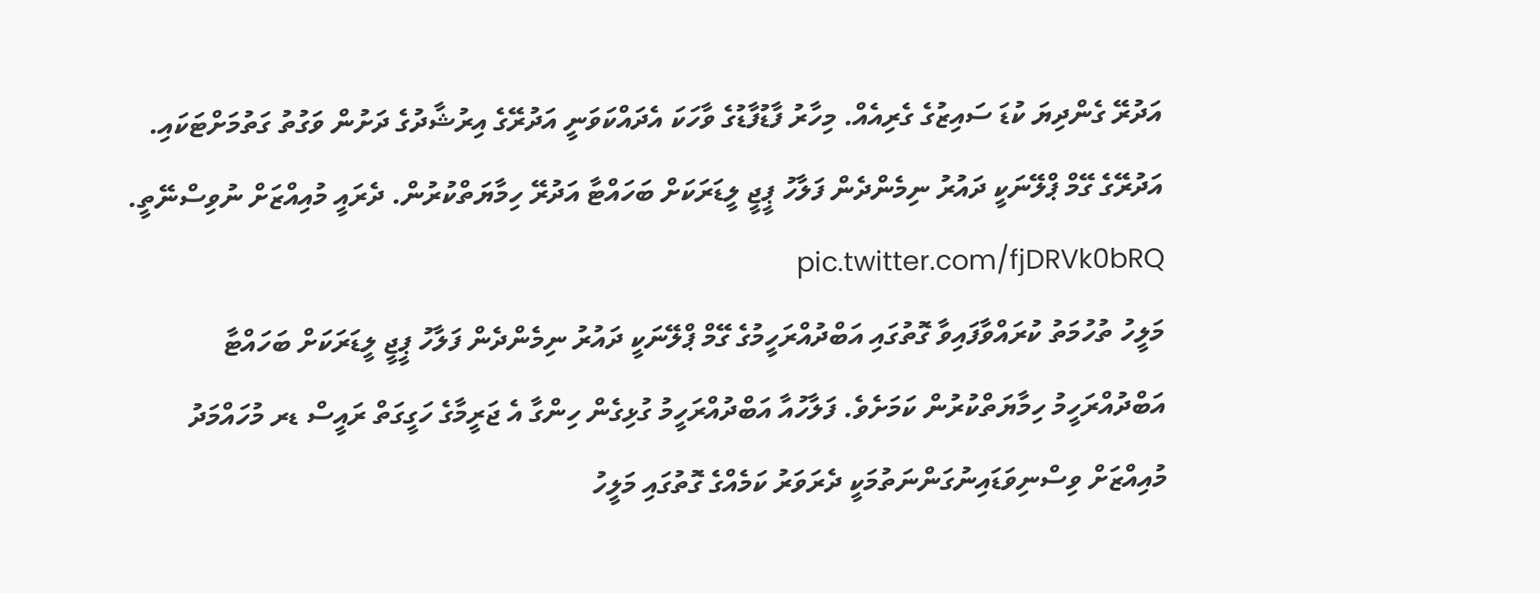އަދުރޭ ގެންދިޔަ ކުޑަ ސައިޒުގެ ގެރިއެއް. މިހާރު ފާޑުފާޑުގެ ވާހަކަ އެދައްކަވަނީ އަދުރޭގެ އިރުޝާދުގެ ދަށުން ވަގުތު ގަތުމަށްޓަކައި. އަދުރޭގެ ގޭމް ޕްލޭނަކީ ދައުރު ނިމެންދެން ފަލާހު ޕީޖީ ލީޑަރަކަށް ބަހައްޓާ އަދުރޭ ހިމާޔަތްކުރުން. ދެރައީ މުއިއްޒަށް ނުވިސްނޭތީ. pic.twitter.com/fjDRVk0bRQ
މަލީހު ތުހުމަތު ކުރައްވާފައިވާ ގޮތުގައި އަބްދުއްރަހީމުގެ ގޭމް ޕްލޭނަކީ ދައުރު ނިމެންދެން ފަލާހު ޕީޖީ ލީޑަރަކަށް ބަހައްޓާ އަބްދުއްރަހީމު ހިމާޔަތްކުރުން ކަމަށެވެ. ފަލާހުއާ އަބްދުއްރަހީމު ގުޅިގެން ހިންގާ އެ ޖަރީމާގެ ހަގީގަތް ރައީސް ޑރ މުހައްމަދު މުއިއްޒަށް ވިސްނިވަޑައިނުގަންނަތުމަކީ ދެރަވަރު ކަމެއްގެ ގޮތުގައި މަލީހު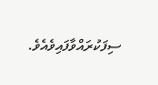ސިފަކުރައްވާފައިވެއެވެ.